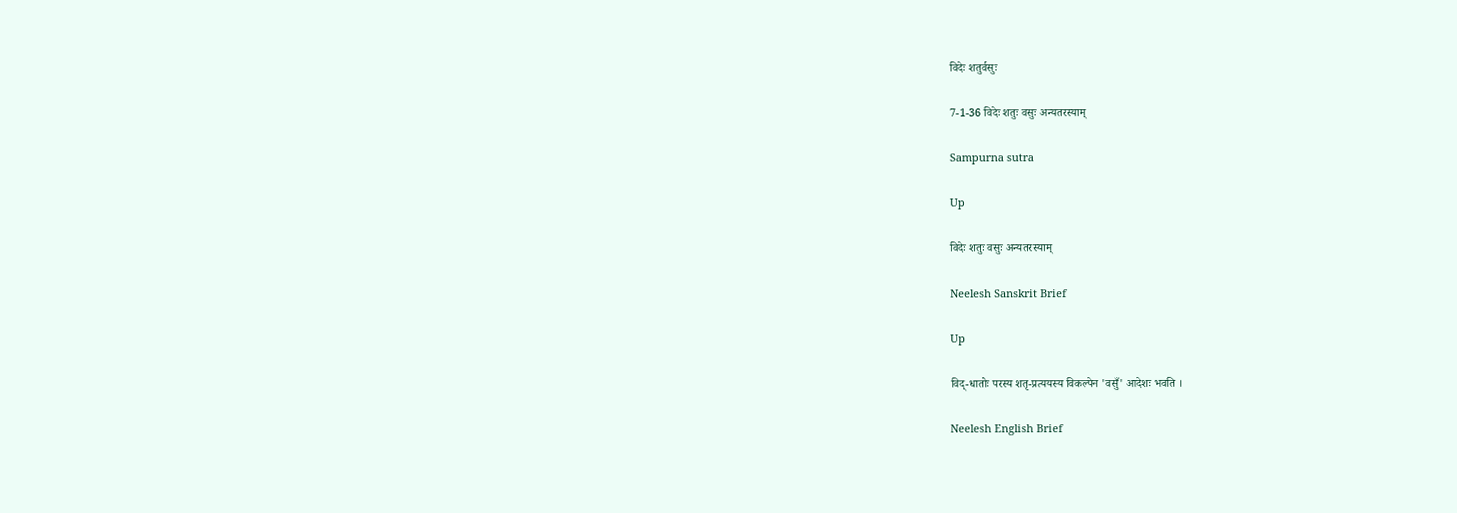विदेः शतुर्वसुः

7-1-36 विदेः शतुः वसुः अन्यतरस्याम्

Sampurna sutra

Up

विदेः शतुः वसुः अन्यतरस्याम्

Neelesh Sanskrit Brief

Up

विद्-धातोः परस्य शतृ-प्रत्ययस्य विकल्पेन 'वसुँ' आदेशः भवति ।

Neelesh English Brief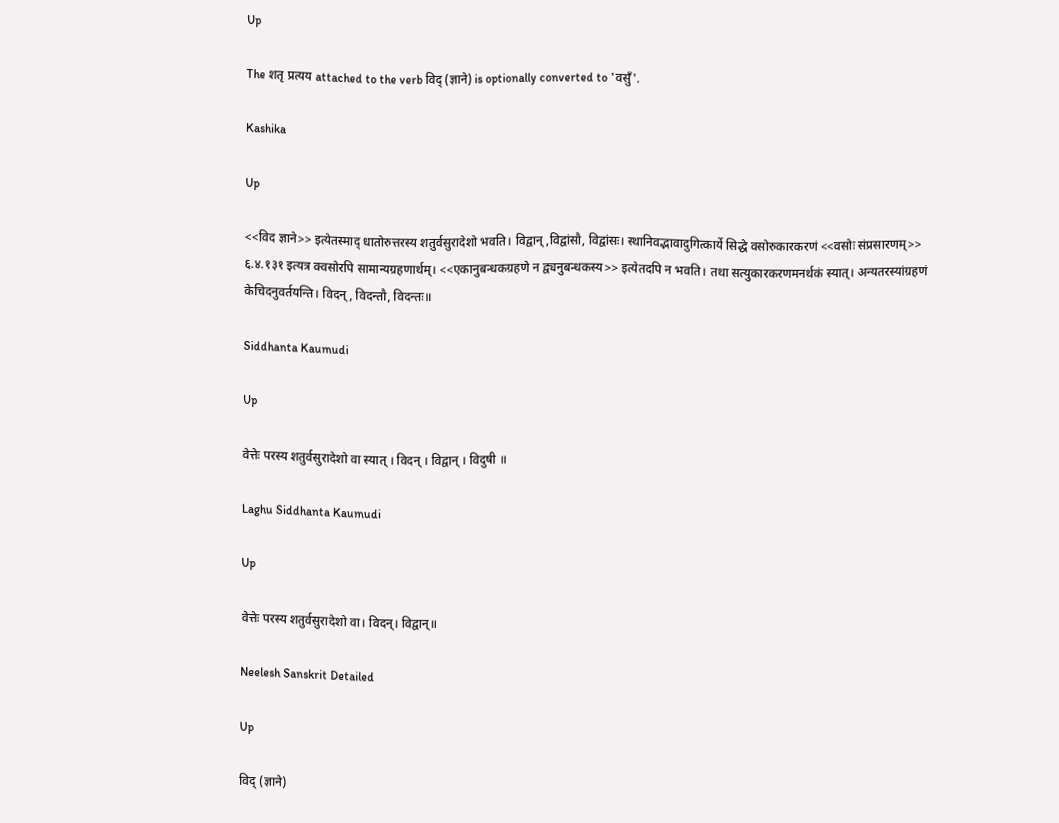Up

The शतृ प्रत्यय attached to the verb विद् (ज्ञाने) is optionally converted to 'वसुँ'.

Kashika

Up

<<विद ज्ञाने>> इत्येतस्माद् धातोरुत्तरस्य शतुर्वसुरादेशो भवति। विद्वान्,विद्वांसौ, विद्वांसः। स्थानिवद्भावादुगित्कार्ये सिद्धे वसोरुकारकरणं <<वसोः संप्रसारणम्>> ६.४.१३१ इत्यत्र क्वसोरपि सामान्यग्रहणार्थम्। <<एकानुबन्धकग्रहणे न द्व्यनुबन्धकस्य>> इत्येतदपि न भवति। तथा सत्युकारकरणमनर्थकं स्यात्। अन्यतरस्यांग्रहणं केचिदनुवर्तयन्ति। विदन्, विदन्तौ, विदन्तः॥

Siddhanta Kaumudi

Up

वेत्तेः परस्य शतुर्वसुरादेशो वा स्यात् । विदन् । विद्वान् । विदुषी ॥

Laghu Siddhanta Kaumudi

Up

वेत्तेः परस्य शतुर्वसुरादेशो वा। विदन्। विद्वान्॥

Neelesh Sanskrit Detailed

Up

विद् (ज्ञाने)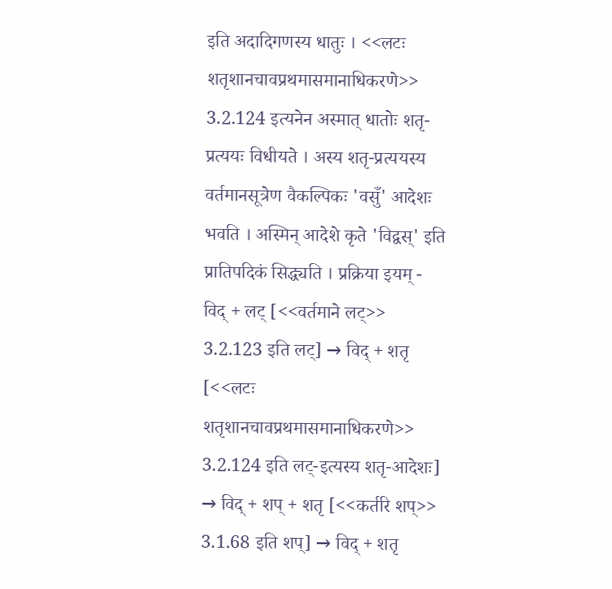इति अदादिगणस्य धातुः । <<लटः शतृशानचावप्रथमासमानाधिकरणे>> 3.2.124 इत्यनेन अस्मात् धातोः शतृ-प्रत्ययः विधीयते । अस्य शतृ-प्रत्ययस्य वर्तमानसूत्रेण वैकल्पिकः 'वसुँ' आदेशः भवति । अस्मिन् आदेशे कृते 'विद्वस्' इति प्रातिपदिकं सिद्ध्यति । प्रक्रिया इयम् - विद् + लट् [<<वर्तमाने लट्>> 3.2.123 इति लट्] → विद् + शतृ [<<लटः शतृशानचावप्रथमासमानाधिकरणे>> 3.2.124 इति लट्-इत्यस्य शतृ-आदेशः] → विद् + शप् + शतृ [<<कर्तरि शप्>> 3.1.68 इति शप्] → विद् + शतृ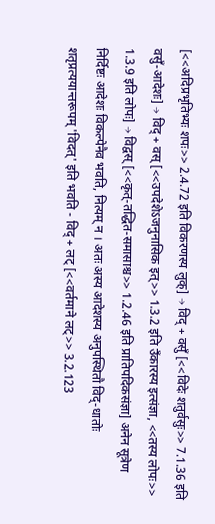[<<अदिप्रभृतिभ्यः शपः>> 2.4.72 इति विकरणस्य लुक्] → विद् + वसुँ [<<विदेः शतुर्वसुः>> 7.1.36 इति वसुँ-आदेशः] → विद् + वस् [<<उपदेशेऽजनुनासिक इत्>> 1.3.2 इति उँकारस्य इत्संज्ञा, <<तस्य लोपः>> 1.3.9 इति लोपः] → विद्वस् [<<कृत्-तद्धित-समासाश्च>> 1.2.46 इति प्रातिपदिकसंज्ञा] अनेन सूत्रेण निर्दिष्टः आदेशः विकल्पेनैव भवति, नित्यम् न । अतः अस्य आदेशस्य अनुपस्थितौ विद्-धातोः शतृप्रत्ययान्तरूपम् 'विदत्' इति भवति - विद् + लट् [<<वर्तमाने लट्>> 3.2.123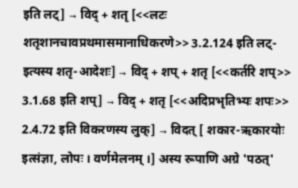इति लट्] → विद् + शतृ [<<लटः शतृशानचावप्रथमासमानाधिकरणे>> 3.2.124 इति लट्-इत्यस्य शतृ-आदेशः] → विद् + शप् + शतृ [<<कर्तरि शप्>> 3.1.68 इति शप्] → विद् + शतृ [<<अदिप्रभृतिभ्यः शपः>> 2.4.72 इति विकरणस्य लुक्] → विदत् [ शकार-ऋकारयोः इत्संज्ञा, लोपः । वर्णमेलनम् ।] अस्य रूपाणि अग्रे 'पठत्'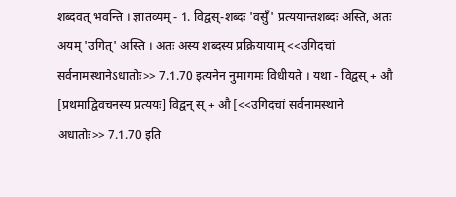शब्दवत् भवन्ति । ज्ञातव्यम् - 1. विद्वस्-शब्दः 'वसुँ' प्रत्ययान्तशब्दः अस्ति, अतः अयम् 'उगित्' अस्ति । अतः अस्य शब्दस्य प्रक्रियायाम् <<उगिदचां सर्वनामस्थानेऽधातोः>> 7.1.70 इत्यनेन नुमागमः विधीयते । यथा - विद्वस् + औ [प्रथमाद्विवचनस्य प्रत्ययः] विद्वन् स् + औ [<<उगिदचां सर्वनामस्थाने अधातोः>> 7.1.70 इति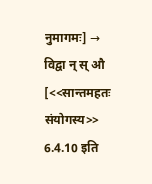नुमागमः] → विद्वा न् स् औ [<<सान्तमहतः संयोगस्य>> 6.4.10 इति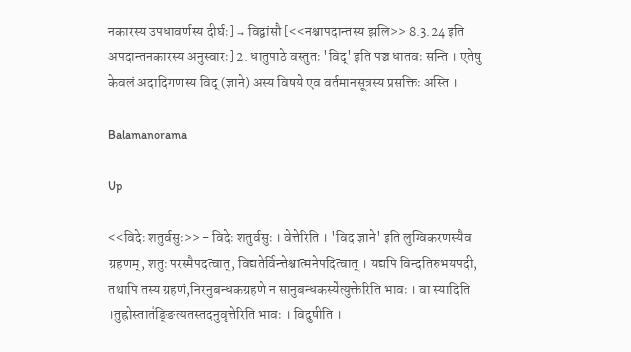नकारस्य उपधावर्णस्य दीर्घः] → विद्वांसौ [<<नश्चापदान्तस्य झलि>> 8.3.24 इति अपदान्तनकारस्य अनुस्वारः] 2. धातुपाठे वस्तुतः 'विद्' इति पञ्च धातवः सन्ति । एतेषु केवलं अदादिगणस्य विद् (ज्ञाने) अस्य विषये एव वर्तमानसूत्रस्य प्रसक्तिः अस्ति ।

Balamanorama

Up

<<विदेः शतुर्वसुः>> - विदेः शतुर्वसुः । वेत्तेरिति । 'विद ज्ञाने' इति लुग्विकरणस्यैव ग्रहणम्, शतुः परस्मैपदत्वात्, विद्यतेर्विन्त्तेश्चात्मनेपदित्वात् । यद्यपि विन्दतिरुभयपदी, तथापि तस्य ग्रहणं,निरनुबन्धकग्रहणे न सानुबन्धकस्ये॑त्युक्तेरिति भावः । वा स्यादिति ।तुह्रोस्तात॑ङ्ङित्यतस्तदनुवृत्तेरिति भावः । विदुषीति ।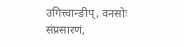उगित्त्वान्ङीप्, वनसोः संप्रसारणं,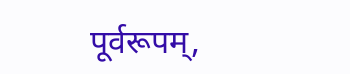पूर्वरूपम्,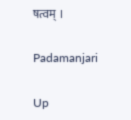षत्वम् ।

Padamanjari

Up